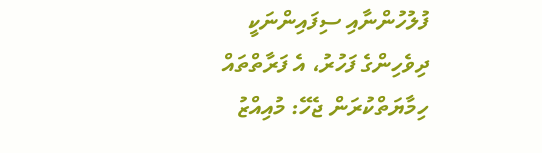ފުލުހުންނާއި ސިފައިންނަކީ ދިވެހިންގެ ފަހުރު، އެ ފަރާތްތައް ހިމާޔަތްކުރަން ޖެހޭ: މުއިއްޒު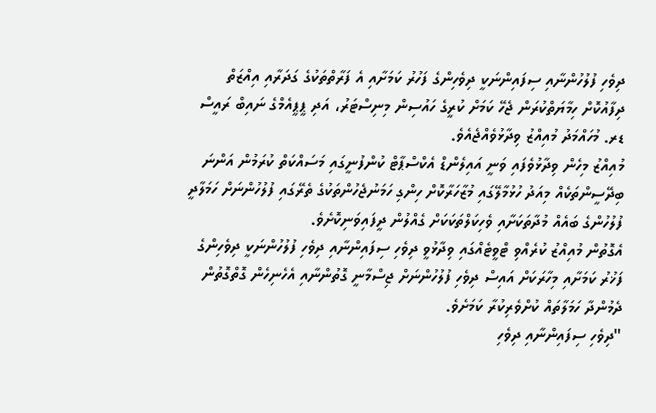ދިވެހި ފުލުހުންނާއި ސިފައިންނަކީ ދިވެހިންގެ ފަހުރު ކަމަށާއި އެ ފަރާތްތަކުގެ ގަދަރާއި އިއްޒަތް ދިފާއުކޮށް ހިމާޔަތްކުރަން ޖެހޭ ކަމަށް ކުރީގެ ހައުސިން މިނިސްޓަރު، އަދި ޕީޕީއެމްގެ ނައިބް ރައީސް ޑރ. މުހައްމަދު މުއިއްޒު ވިދާޅުވެއްޖެއެވެ.
މުއިއްޒު މިހެން ވިދާޅުވެފައި ވަނީ އައިލެންޑް އެކްސްޕާޓް ކުންފުނީގައި މަސައްކަތް ކުރަމުން އަންނަ ބިދޭސީންތަކެއް މިއަދު ހުޅުމާލޭގައި މުޒާހަރާކޮށް ހިންގި ހަމަނުޖެހުންތަކުގެ ތެރޭގައި ފުލުހުންނަށް ހަމަލާދީ ފުލުހުންގެ ބައެއް މުދާތަކަށާއި ވެހިކަލްތަކަކަށް ގެއްލުން ދީފައިވަނިކޮށެވެ.
އެގޮތުން މުއިއްޒު ކުރެއްވި ޓްވީޓެއްގައި ވިދާޅުވީ ދިވެހި ސިފައިންނާއި ދިވެހި ފުލުހުންނަކީ ދިވެހިންގެ ފަޚުރު ކަމަށާއި މިހާރަކަށް އައިސް ދިވެހި ފުލުހުންނަށް ޖިސްމާނީ ގޮތުންނާއި އެހެނިހެން ގޮތްގޮތުން ދެމުންދާ ހަމަލާތައް ކުށްވެރިކުރާ ކަމަށެވެ.
"ދިވެހި ސިފައިންނާއި ދިވެހި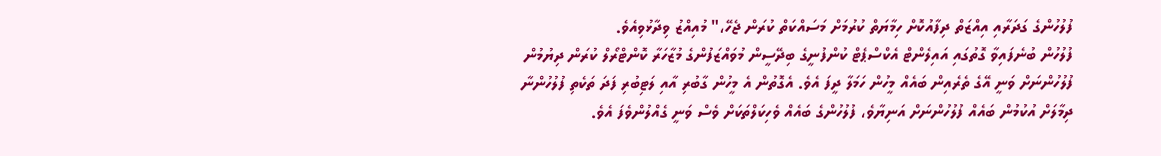ފުލުހުންގެ ގަދަރާއި އިއްޒަތް ދިފާއުކޮށް ހިމާޔަތް ކުރުމަށް މަސައްކަތް ކުރަން ޖެހޭ،" މުއިއްޒު ވިދާޅުވިއެވެ.
ފުލުހުން ބުނެފައިވާ ގޮތުގައި އައިލެންޓް އެކްސްޕެޓް ކުންފުނީގެ ބިދޭސީން މުވައްޒަފުންގެ މުޒާހަރާ ކޮންޓްރޯލް ކުރަން ދިޔުމުން ފުލުހުންނަށް ވަނީ އޭގެ ތެރެއިން ބައެއް މީހުން ހަމަލާ ދީފަ އެވެ. އެގޮތުން އެ މީހުން ގާބުރި އާއި ލަޓިބުރި ފަދަ ތަކެތި ފުލުހުންނާ ދިމާލަށް އުކުމުން ބައެއް ފުލުހުންނަށް އަނިޔާވެ، ފުލުހުންގެ ބައެއް ވެހިކަލްތަކަށް ވެސް ވަނީ ގެއްލުންވެފަ އެވެ.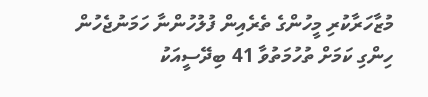މުޒާހަރާކުރި މީހުންގެ ތެރެއިން ފުލުހުންނާ ހަމަނުޖެހުން ހިންގި ކަމަށް ތުހުމަތުވާ 41 ބިދޭސީއަކު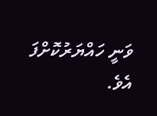ވަނީ ހައްޔަރުކޮށްފަ އެވެ.